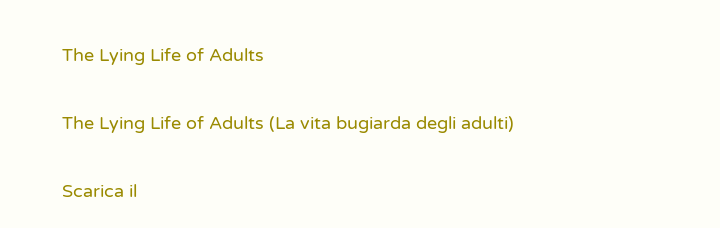The Lying Life of Adults

The Lying Life of Adults (La vita bugiarda degli adulti)

Scarica il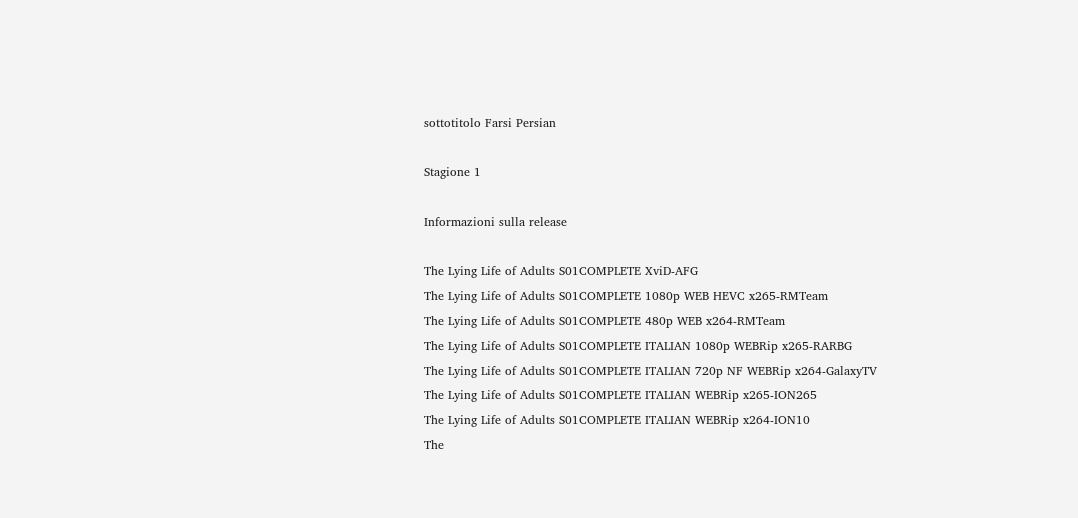sottotitolo Farsi Persian

Stagione 1

Informazioni sulla release

The Lying Life of Adults S01COMPLETE XviD-AFG
The Lying Life of Adults S01COMPLETE 1080p WEB HEVC x265-RMTeam
The Lying Life of Adults S01COMPLETE 480p WEB x264-RMTeam
The Lying Life of Adults S01COMPLETE ITALIAN 1080p WEBRip x265-RARBG
The Lying Life of Adults S01COMPLETE ITALIAN 720p NF WEBRip x264-GalaxyTV
The Lying Life of Adults S01COMPLETE ITALIAN WEBRip x265-ION265
The Lying Life of Adults S01COMPLETE ITALIAN WEBRip x264-ION10
The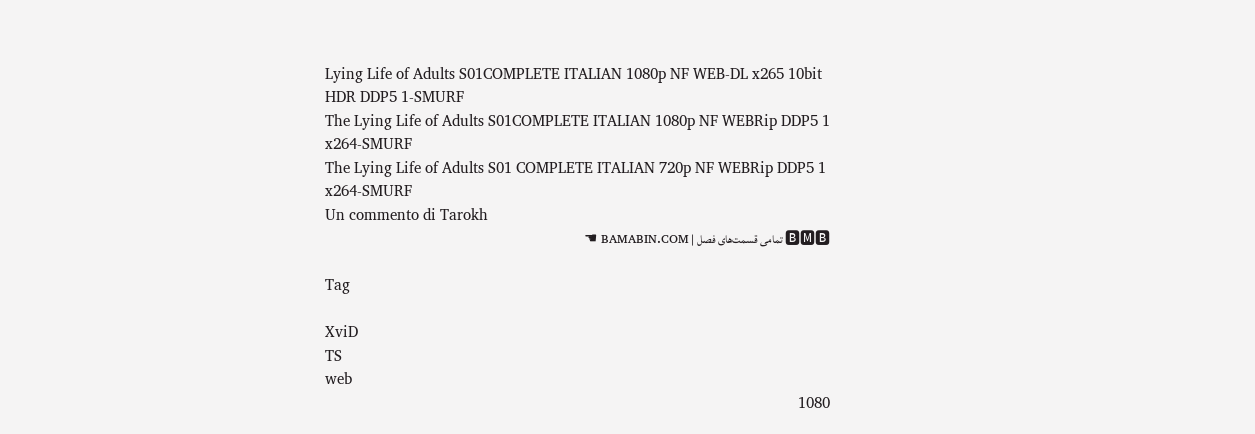Lying Life of Adults S01COMPLETE ITALIAN 1080p NF WEB-DL x265 10bit HDR DDP5 1-SMURF
The Lying Life of Adults S01COMPLETE ITALIAN 1080p NF WEBRip DDP5 1 x264-SMURF
The Lying Life of Adults S01 COMPLETE ITALIAN 720p NF WEBRip DDP5 1 x264-SMURF
Un commento di Tarokh
🅱🅼🅱 تمامی قسمت‌های فصل | ʙᴀᴍᴀʙɪɴ.ᴄᴏᴍ ☚

Tag

XviD
TS
web
1080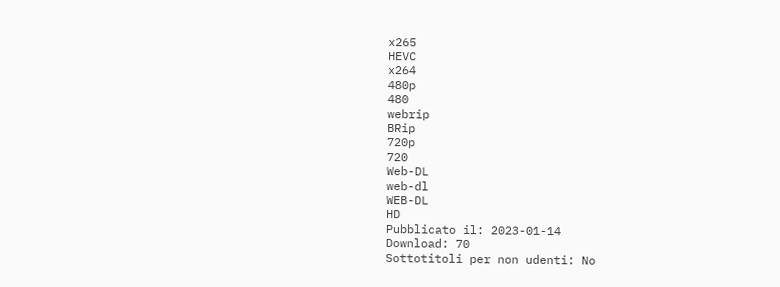x265
HEVC
x264
480p
480
webrip
BRip
720p
720
Web-DL
web-dl
WEB-DL
HD
Pubblicato il: 2023-01-14
Download: 70
Sottotitoli per non udenti: No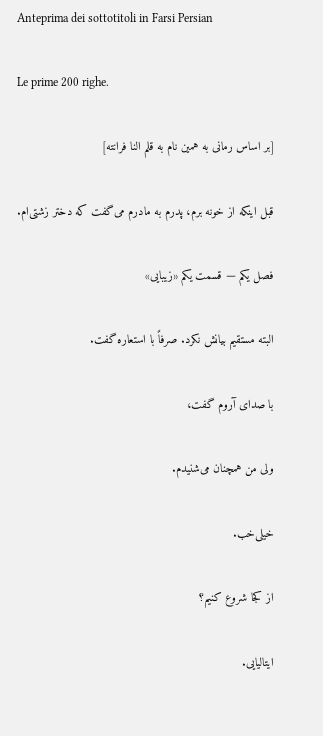Anteprima dei sottotitoli in Farsi Persian

Le prime 200 righe.

[بر اساس رمانی به همین نام به قلم النا فرانته]

قبل اینکه از خونه برم، پدرم به مادرم می‌گفت که دختر زشتی‌ام.

فصل یکم — قسمت یکم «زیبایی»

البته مستقیم بیانش نکرد. صرفاً با استعاره گفت.

با صدای آروم گفت،

ولی من همچنان می‌شنیدم.

خیلی‌خب.

از کجا شروع کنیم؟

ایتالیایی.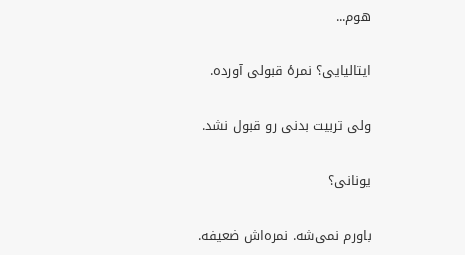هوم...

ایتالیایی؟ نمرۀ قبولی آورده.

ولی تربیت بدنی رو قبول نشد.

یونانی؟

باورم نمی‌شه. نمره‌اش ضعیفه.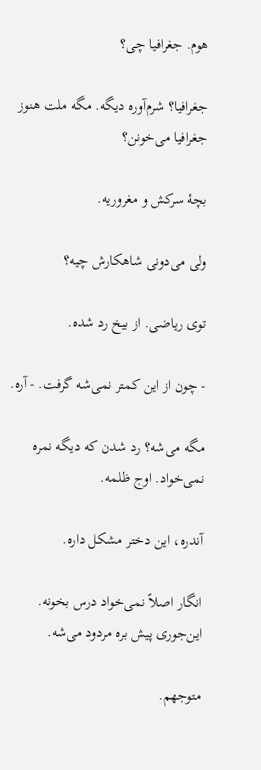هوم. جغرافیا چی؟

جغرافیا؟ شرم‌آوره دیگه. مگه ملت هنوز جغرافیا می‌خونن؟

بچۀ سرکش و مغروریه.

ولی می‌دونی شاهکارش چیه؟

توی ریاضی. از بیخ رد شده.

- چون از این کمتر نمی‌شه گرفت. - آره.

مگه می‌شه؟ رد شدن که دیگه نمره نمی‌خواد. اوج ظلمه.

آندره، این دختر مشکل داره.

انگار اصلاً نمی‌خواد درس بخونه. این‌جوری پیش بره مردود می‌شه.

متوجهم.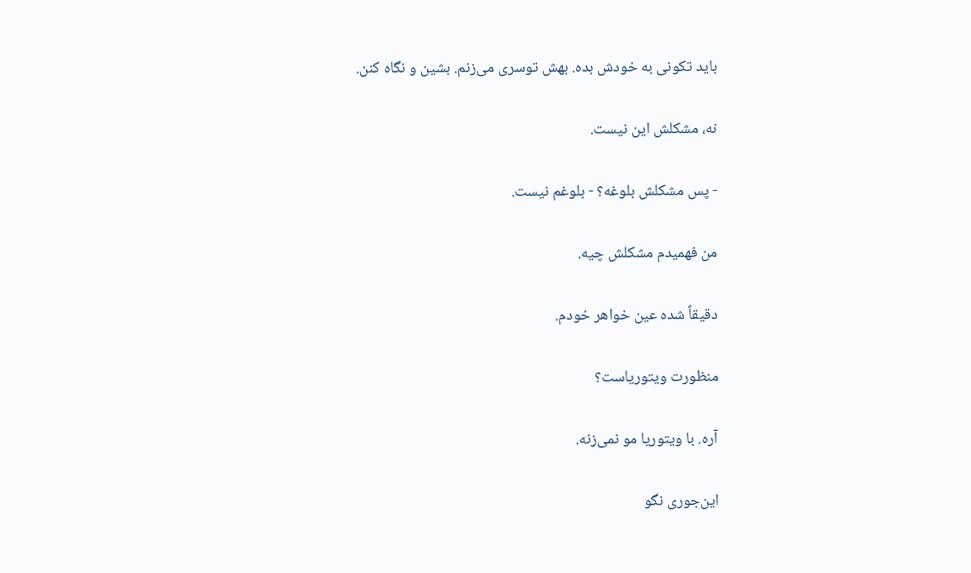باید تکونی به خودش بده. بهش توسری می‌زنم. بشین و نگاه کنن.

نه، مشکلش این نیست.

- پس مشکلش بلوغه؟ - بلوغم نیست.

من فهمیدم مشکلش چیه.

دقیقاً شده عین خواهر خودم.

منظورت ویتوریاست؟

آره. با ویتوریا مو نمی‌زنه.

این‌جوری نگو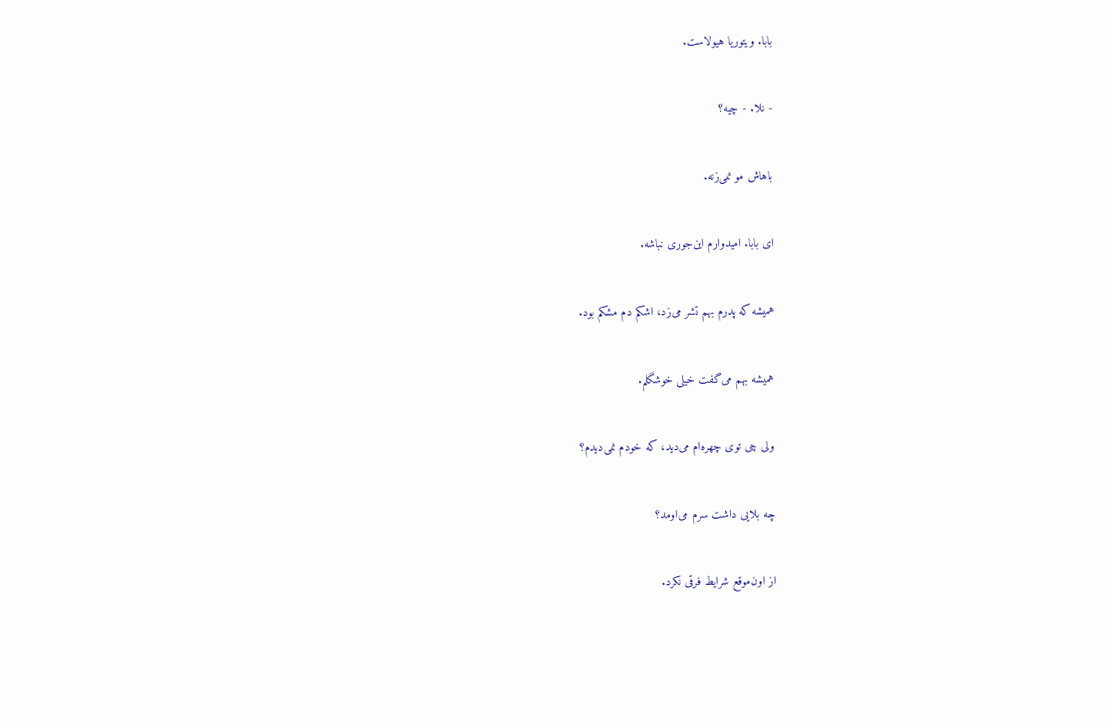بابا. ویتوریا هیولاست.

- نلا. - چیه؟

باهاش مو نمی‌زنه.

ای بابا. امیدوارم این‌جوری نباشه.

همیشه که پدرم بهم تشر می‌زد، اشکم دم مشکم بود.

همیشه بهم می‌گفت خیلی خوشگلم.

ولی چی توی چهره‌ام می‌دید، که خودم نمی‌دیدم؟

چه بلایی داشت سرم می‌اومد؟

از اون‌موقع شرایط فرقی نکرد.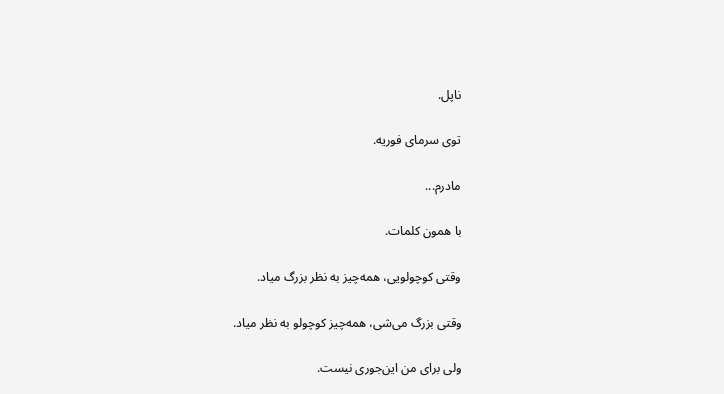ناپل.

توی سرمای فوریه.

مادرم...

با همون کلمات.

وقتی کوچولویی، همه‌چیز به نظر بزرگ میاد.

وقتی بزرگ می‌شی، همه‌چیز کوچولو به نظر میاد.

ولی برای من این‌جوری نیست.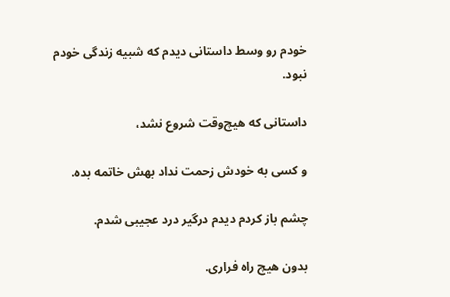خودم رو وسط داستانی دیدم که شبیه زندگی خودم نبود.

داستانی که هیچ‌وقت شروع نشد،

و کسی به خودش زحمت نداد بهش خاتمه بده.

چشم باز کردم دیدم درگیر درد عجیبی شدم.

بدون هیچ راه فراری.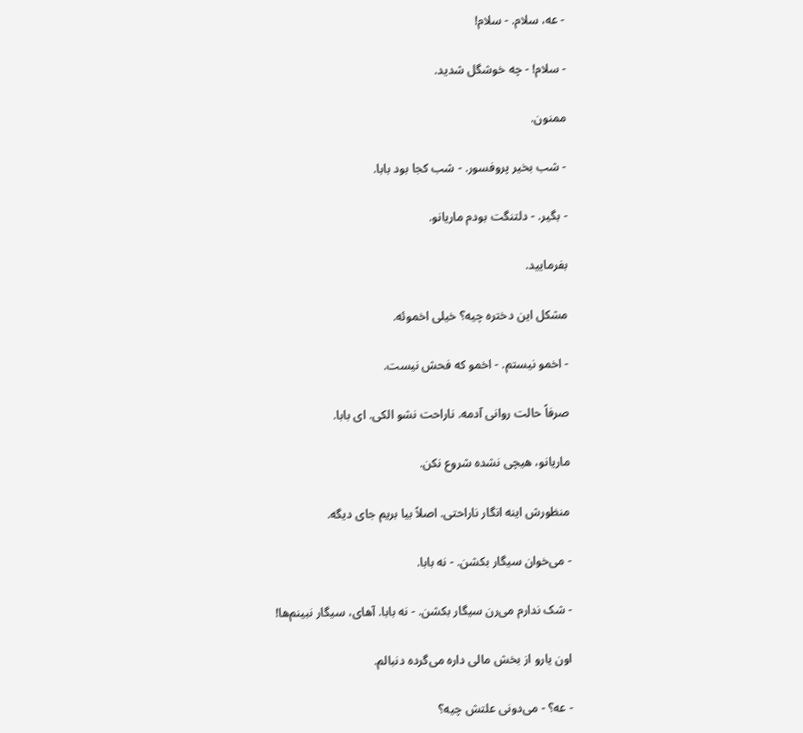- عه، سلام. - سلام!

- سلام! - چه خوشگل شدید.

ممنون.

- شب بخیر پروفسور. - شب کجا بود بابا.

- بگیر. - دلتنگت بودم ماریانو.

بفرمایید.

مشکل این دختره چیه؟ خیلی اخموئه.

- اخمو نیستم. - اخمو که فحش نیست.

صرفاً حالت روانی آدمه. ناراحت نشو الکی. ای بابا.

ماریانو، هیچی نشده شروع نکن.

منظورش اینه انگار ناراحتی. اصلاً بیا بریم جای دیگه.

- می‌خوان سیگار بکشن. - نه بابا.

- شک ندارم می‌رن سیگار بکشن. - نه بابا. آهای، سیگار نبینم‌ها!

اون یارو از بخش مالی داره می‌گرده دنبالم.

- عه؟ - می‌دونی علتش چیه؟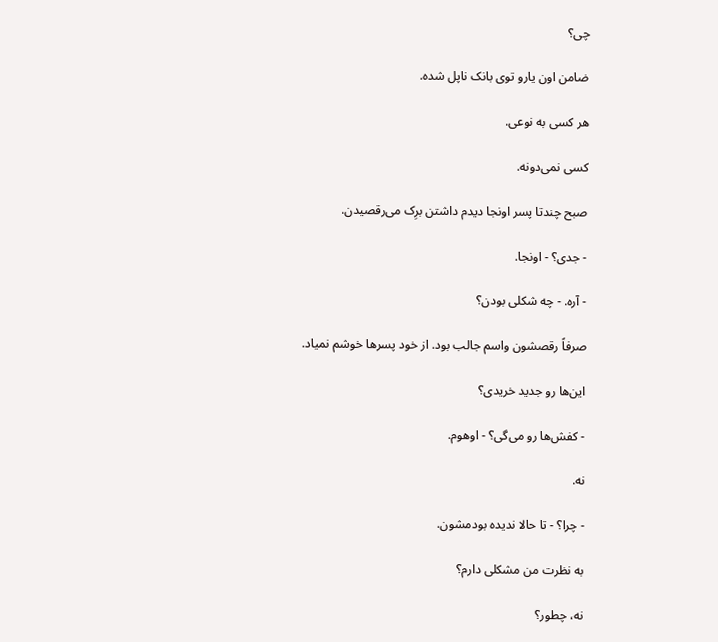چی؟

ضامن اون یارو توی بانک ناپل شده.

هر کسی به نوعی.

کسی نمی‌دونه.

صبح چندتا پسر اونجا دیدم داشتن برِک می‌رقصیدن.

- جدی؟ - اونجا.

- آره. - چه شکلی بودن؟

صرفاً رقصشون واسم جالب بود. از خود پسرها خوشم نمیاد.

این‌ها رو جدید خریدی؟

- کفش‌ها رو می‌گی؟ - اوهوم.

نه.

- چرا؟ - تا حالا ندیده بودمشون.

به نظرت من مشکلی دارم؟

نه، چطور؟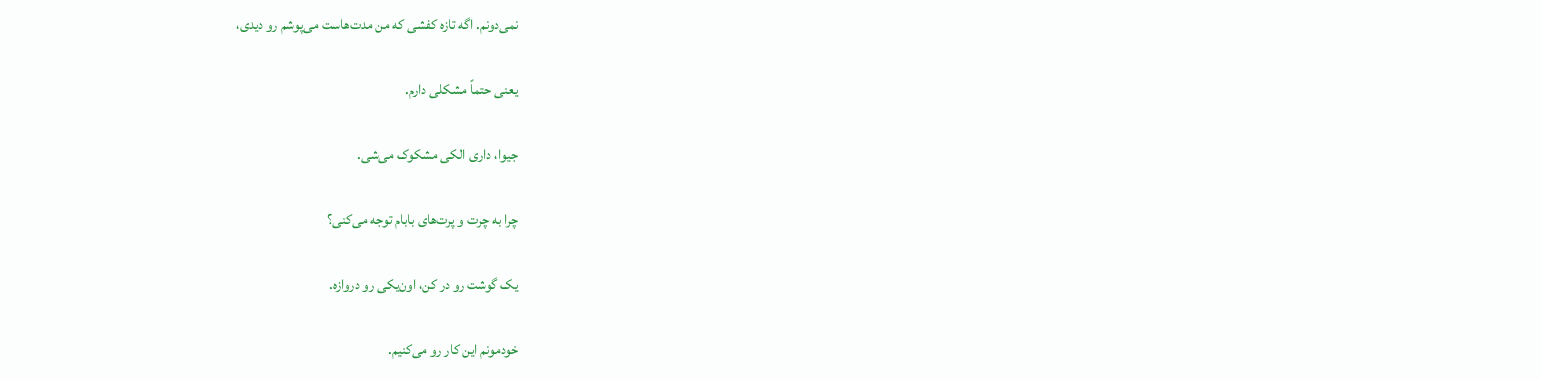نمی‌دونم. اگه تازه کفشی که من مدت‌هاست می‌پوشم رو دیدی،

یعنی حتماً مشکلی دارم.

جیوا، داری الکی مشکوک می‌شی.

چرا به چرت و پرت‌های بابام توجه می‌کنی؟

یک گوشت رو در کن، اون‌یکی رو دروازه.

خودمونم این کار رو می‌کنیم.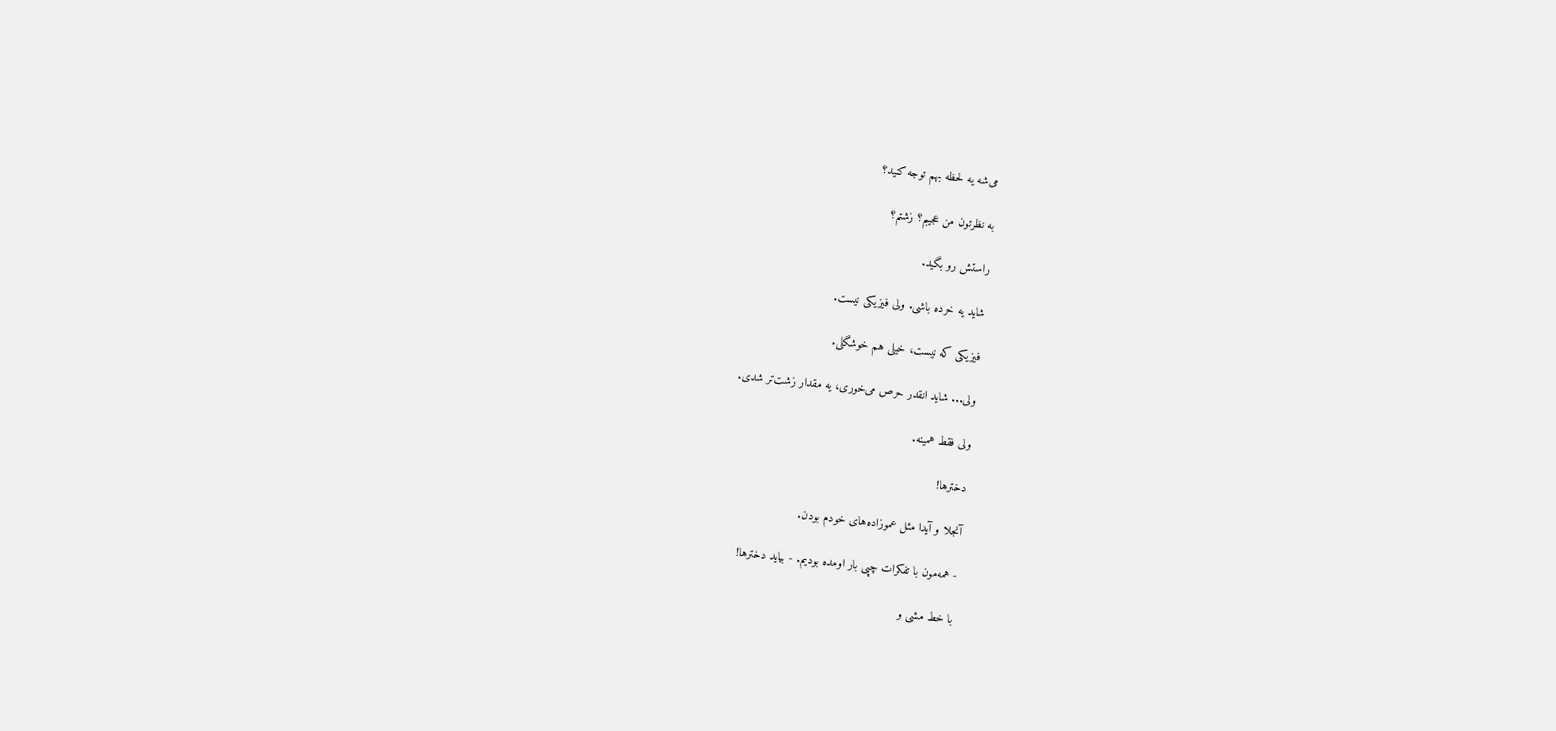می‌شه یه لحظه بهم توجه کنید؟

به نظرتون من عجیبم؟ زشتم؟

راستش رو بگید.

شاید یه خرده باشی. ولی فیزیکی نیست.

فیزیکی که نیست، خیلی هم خوشگلی.

ولی... شاید انقدر حرص می‌خوری، یه مقدار زشت‌تر شدی.

ولی فقط همینه.

دخترها!

آنجلا و آیدا مثل عموزاده‌های خودم بودن.

- همه‌مون با تفکرات چپی بار اومده بودیم. - بیاید دخترها!

با خط مشی و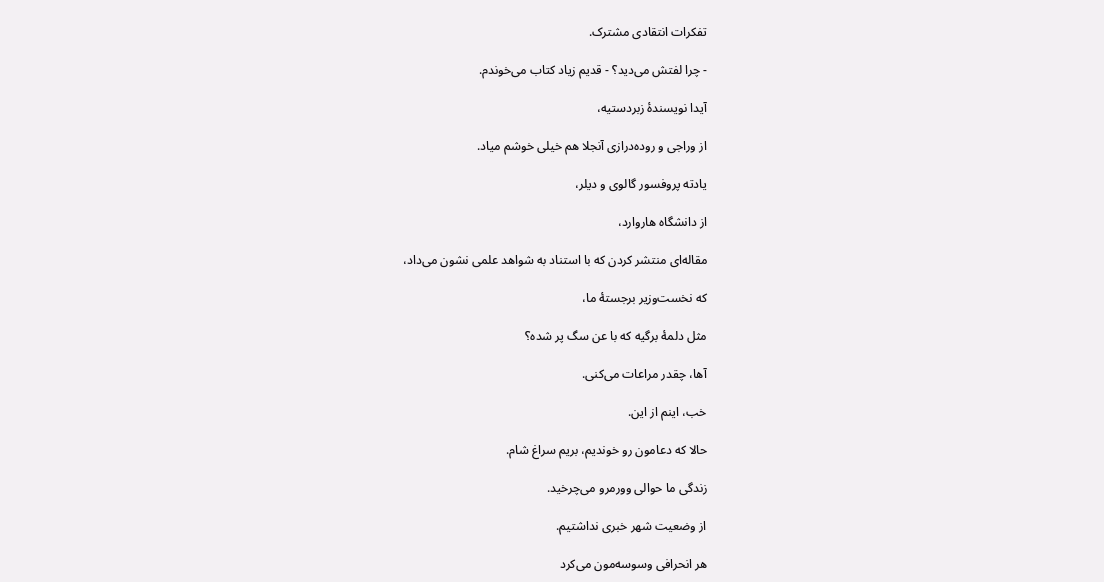تفکرات انتقادی مشترک.

- چرا لفتش می‌دید؟ - قدیم زیاد کتاب می‌خوندم.

آیدا نویسندۀ زبردستیه،

از وراجی و روده‌درازی آنجلا هم خیلی خوشم میاد.

یادته پروفسور گالوی و دیلر،

از دانشگاه هاروارد،

مقاله‌ای منتشر کردن که با استناد به شواهد علمی نشون می‌داد،

که نخست‌وزیر برجستۀ ما،

مثل دلمۀ برگیه که با عن سگ پر شده؟

آها، چقدر مراعات می‌کنی.

خب، اینم از این.

حالا که دعامون رو خوندیم، بریم سراغ شام.

زندگی ما حوالی وورمرو می‌چرخید.

از وضعیت شهر خبری نداشتیم.

هر انحرافی وسوسه‌مون می‌کرد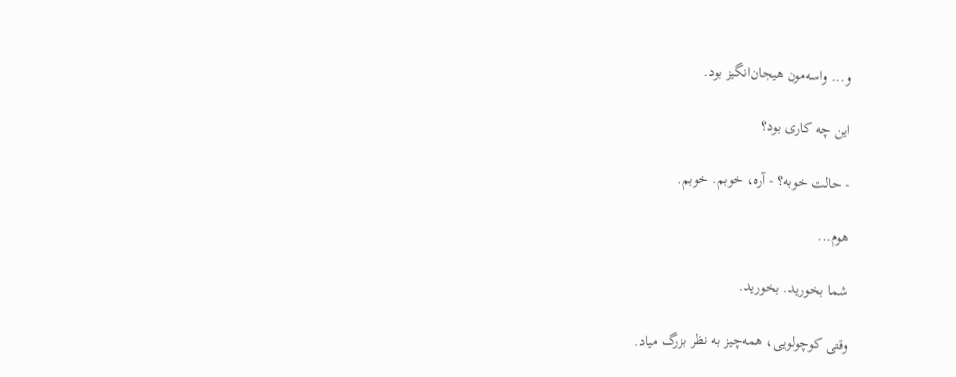و... واسه‌مون هیجان‌انگیز بود.

این چه کاری بود؟

- حالت خوبه؟ - آره، خوبم. خوبم.

هوم...

شما بخورید. بخورید.

وقتی کوچولویی، همه‌چیز به نظر بزرگ میاد.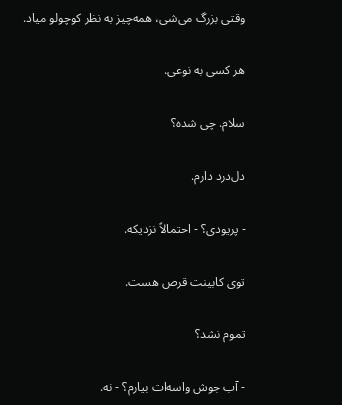وقتی بزرگ می‌شی، همه‌چیز به نظر کوچولو میاد.

هر کسی به نوعی.

سلام. چی شده؟

دل‌درد دارم.

- پریودی؟ - احتمالاً نزدیکه.

توی کابینت قرص هست.

تموم نشد؟

- آب جوش واسه‌ات بیارم؟ - نه.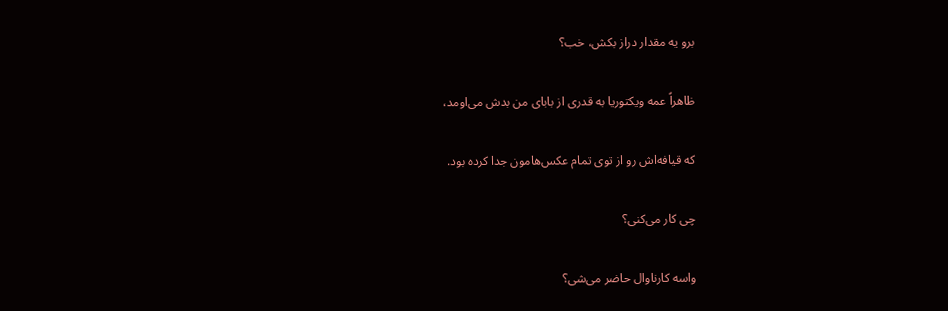برو یه مقدار دراز بکش، خب؟

ظاهراً عمه ویکتوریا به قدری از بابای من بدش می‌اومد،

که قیافه‌اش رو از توی تمام عکس‌هامون جدا کرده بود.

چی کار می‌کنی؟

واسه کارناوال حاضر می‌شی؟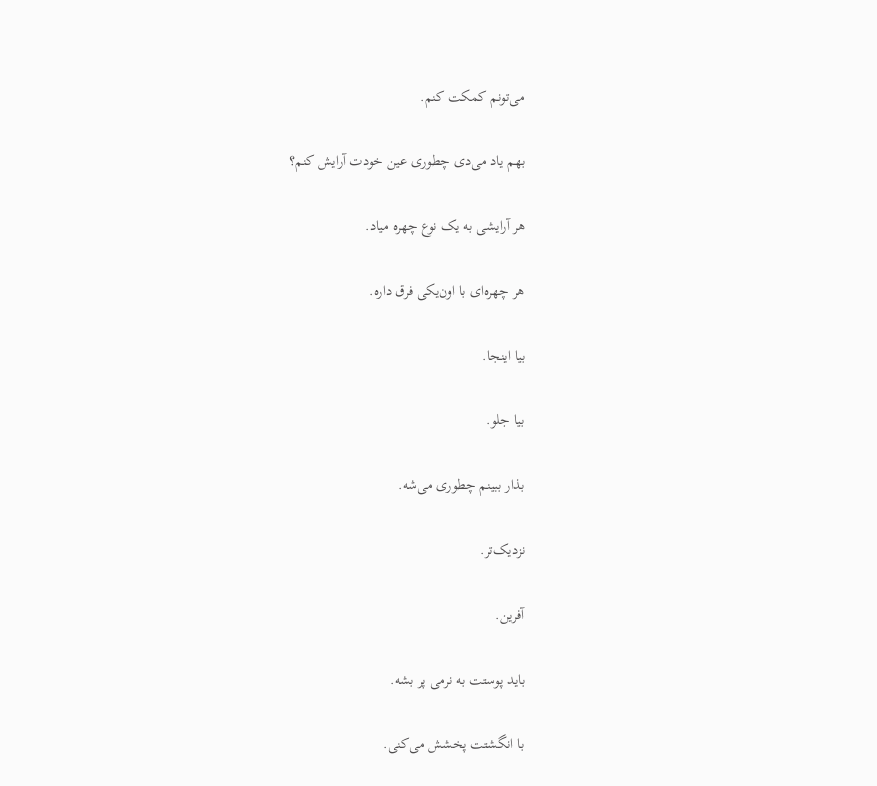می‌تونم کمکت کنم.

بهم یاد می‌دی چطوری عین خودت آرایش کنم؟

هر آرایشی به یک نوع چهره میاد.

هر چهره‌ای با اون‌یکی فرق داره.

بیا اینجا.

بیا جلو.

بذار ببینم چطوری می‌شه.

نزدیک‌تر.

آفرین.

باید پوستت به نرمی پر بشه.

با انگشتت پخشش می‌کنی.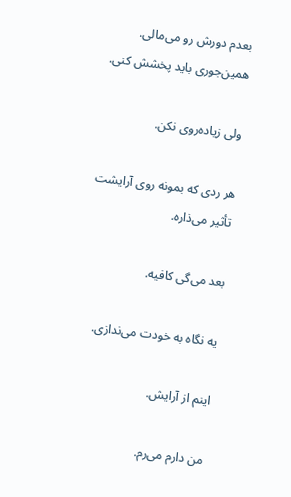بعدم دورش رو می‌مالی. همین‌جوری باید پخشش کنی.

ولی زیاده‌روی نکن.

هر ردی که بمونه روی آرایشت تأثیر می‌ذاره.

بعد می‌گی کافیه.

یه نگاه به خودت می‌ندازی.

اینم از آرایش.

من دارم می‌رم.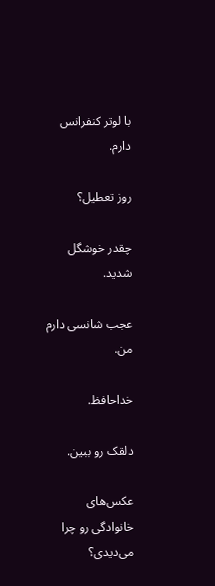با لوتر کنفرانس دارم.

روز تعطیل؟

چقدر خوشگل شدید.

عجب شانسی دارم من.

خداحافظ.

دلقک رو ببین.

عکس‌های خانوادگی رو چرا می‌دیدی؟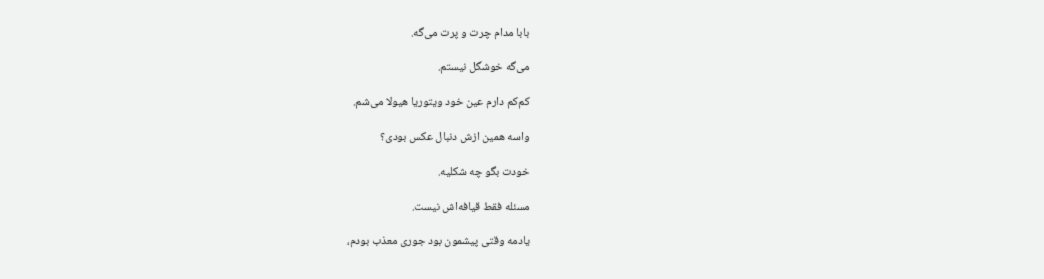بابا مدام چرت و پرت می‌گه.

می‌گه خوشگل نیستم.

کم‌کم دارم عین خود ویتوریا هیولا می‌شم.

واسه همین ازش دنبال عکس بودی؟

خودت بگو چه شکلیه.

مسئله فقط قیافه‌اش نیست.

یادمه وقتی پیشمون بود جوری معذب بودم،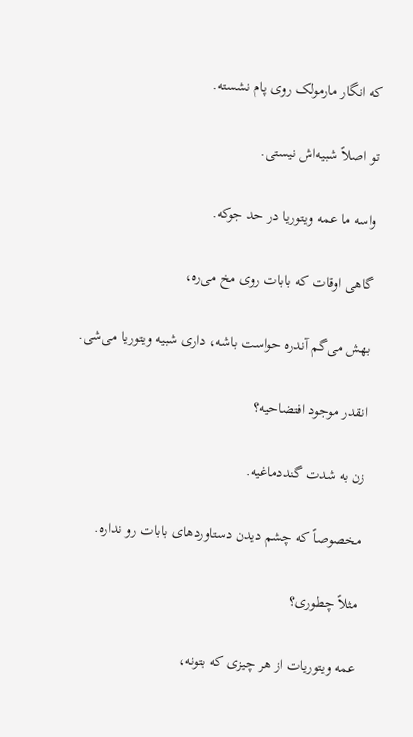که انگار مارمولک روی پام نشسته.

تو اصلاً شبیه‌اش نیستی.

واسه ما عمه ویتوریا در حد جوکه.

گاهی اوقات که بابات روی مخ می‌ره،

بهش می‌گم آندره حواست باشه، داری شبیه ویتوریا می‌شی.

انقدر موجود افتضاحیه؟

زن به شدت گنددماغیه.

مخصوصاً که چشم دیدن دستاوردهای بابات رو نداره.

مثلاً چطوری؟

عمه ویتوریات از هر چیزی که بتونه،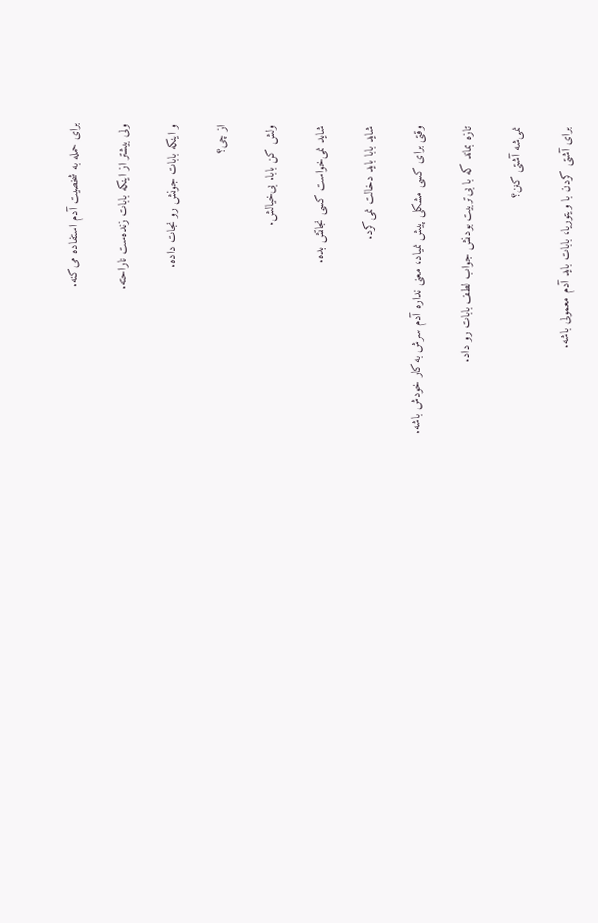برای حمله به شخصیت آدم استفاده می‌کنه.

ولی بیشتر از اینکه بابات زنده‌ست ناراحته.

و اینکه بابات جونش رو نجات داده.

از چی؟

ولش کن بابا. بی‌خیالش.

شاید نمی‌خواست کسی نجاتش بده.

شاید بابا باید دخالت نمی‌کرد.

وقتی برای کسی مشکلی پیش نمیاد، معنی نداره آدم سرش به کار خودش باشه.

تازه بماند که با بی‌تربیت بودنش جواب لطف بابات رو داد.

نمی‌شه آشتی کنن؟

برای آشتی کردن با ویتوریا، بابات باید آدم معمولی باشه.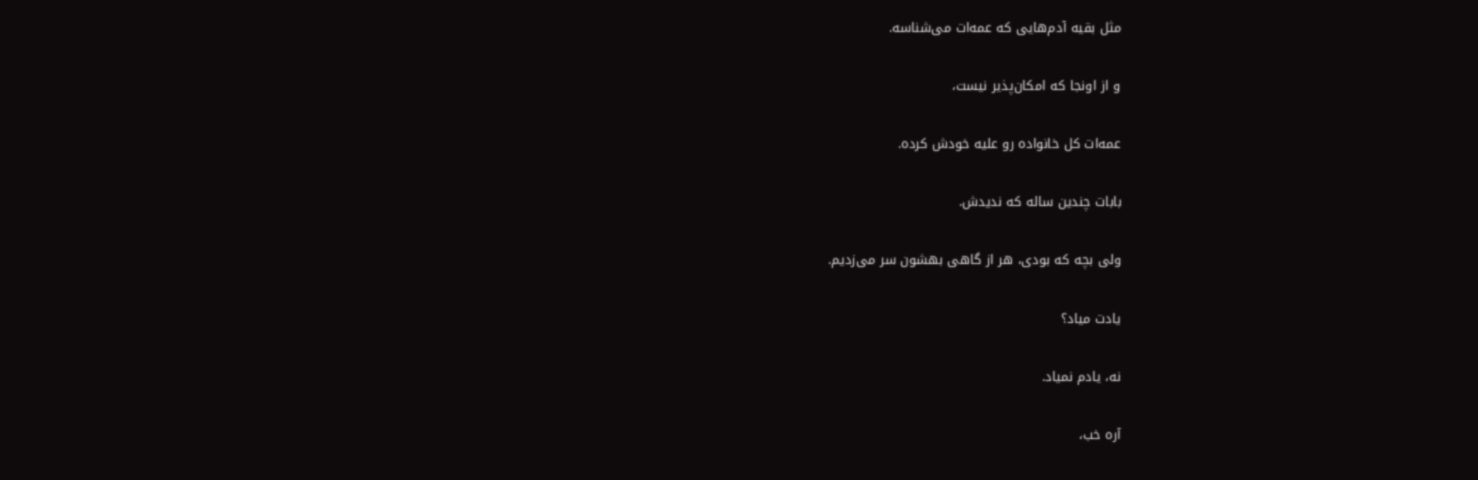مثل بقیه آدم‌هایی که عمه‌ات می‌شناسه.

و از اونجا که امکان‌پذیر نیست،

عمه‌ات کل خانواده رو علیه خودش کرده.

بابات چندین ساله که ندیدش.

ولی بچه که بودی، هر از گاهی بهشون سر می‌زدیم.

یادت میاد؟

نه، یادم نمیاد.

آره خب،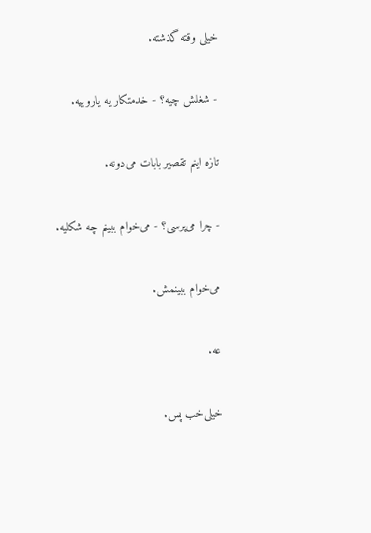خیلی وقته گذشته.

- شغلش چیه؟ - خدمتکار یه یاروییه.

تازه اینم تقصیر بابات می‌دونه.

- چرا می‌پرسی؟ - می‌خوام ببینم چه شکلیه.

می‌خوام ببینمش.

عه.

خیلی‌خب پس.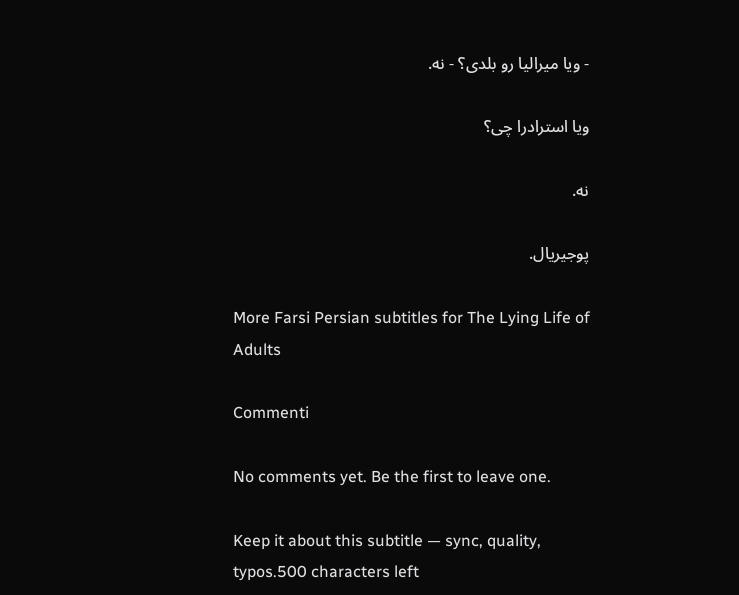- ویا میرالیا رو بلدی؟ - نه.

ویا استرادرا چی؟

نه.

پوجیریال.

More Farsi Persian subtitles for The Lying Life of Adults

Commenti

No comments yet. Be the first to leave one.

Keep it about this subtitle — sync, quality, typos.500 characters left